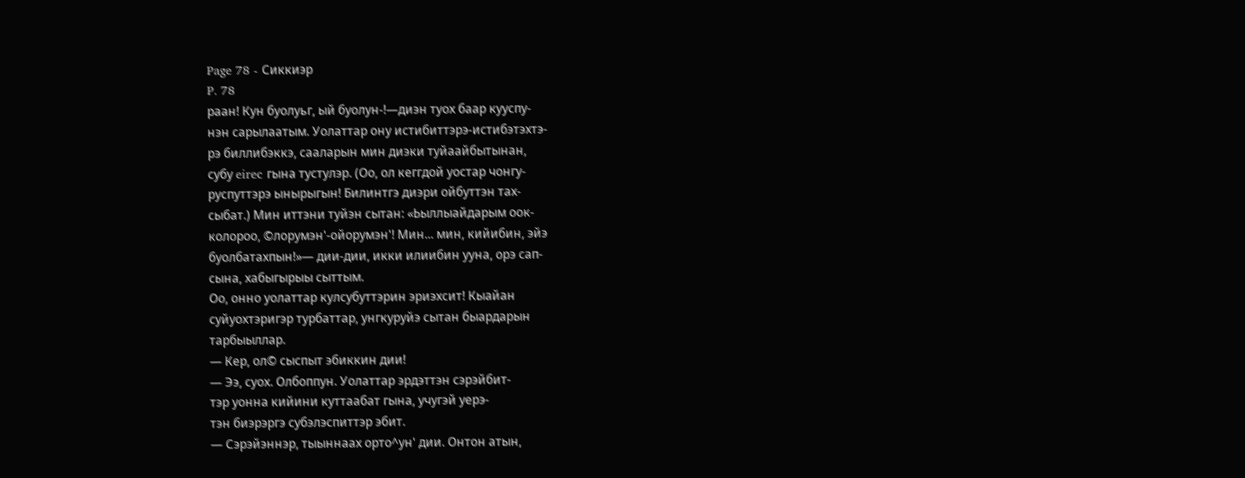Page 78 - Сиккиэр
P. 78
раан! Кун буолуьг, ый буолун-!—диэн туох баар кууспу-
нэн сарылаатым. Уолаттар ону истибиттэрэ-истибэтэхтэ-
рэ биллибэккэ, сааларын мин диэки туйаайбытынан,
субу eirec гына тустулэр. (Оо, ол кеггдой уостар чонгу-
руспуттэрэ ынырыгын! Билинтгэ диэри ойбуттэн тах-
сыбат.) Мин иттэни туйэн сытан: «Ьыллыайдарым оок-
колороо, ©лорумэн'-ойорумэн'! Мин... мин, кийибин, эйэ
буолбатахпын!»— дии-дии, икки илиибин ууна, орэ сап-
сына, хабыгырыы сыттым.
Оо, онно уолаттар кулсубуттэрин эриэхсит! Кыайан
суйуохтэригэр турбаттар, унгкуруйэ сытан быардарын
тарбыыллар.
— Кер, ол© сыспыт эбиккин дии!
— Ээ, суох. Олбоппун. Уолаттар эрдэттэн сэрэйбит-
тэр уонна кийини куттаабат гына, учугэй уерэ-
тэн биэрэргэ субэлэспиттэр эбит.
— Сэрэйэннэр, тыыннаах орто^ун' дии. Онтон атын,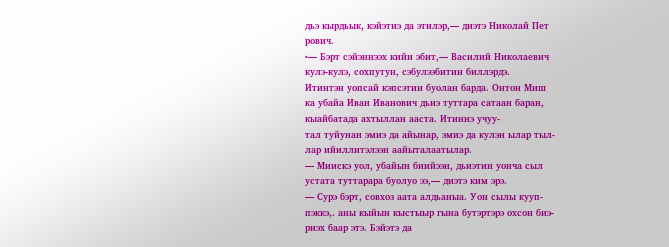дьэ кырдьык, кэйэтиэ да этилэр,— диэтэ Николай Пет
рович.
•— Бэрт сэйэннээх кийи эбит,— Василий Николаевич
кулэ-кулэ, сохпутун, сэбулээбитин биллэрдэ.
Итинтэн уопсай кэпсэтии буолан барда. Онтон Миш
ка убайа Иван Иванович дьиэ туттара сатаан баран,
кыайбатада ахтыллан ааста. Итиннэ учуу-
тал туйунан эмиэ да айынар, эмиэ да кулэн ылар тыл-
лар ийиллитэлээн аайыталаатылар.
— Миискэ уол, убайын биийээн, дьиэтин уонча сыл
устата туттарара буолуо ээ,— диэтэ ким эрэ.
— Сурэ бэрт, совхоз аата алдьаныа. Уон сылы кууп-
пэккэ,. аны кыйын кыстыыр гына бутэртэрэ охсон биэ-
риэх баар этэ. Бэйэтэ да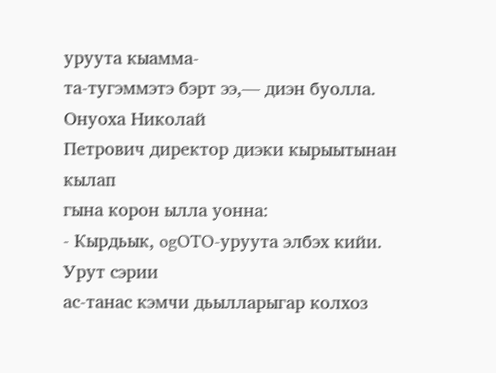уруута кыамма-
та-тугэммэтэ бэрт ээ,— диэн буолла. Онуоха Николай
Петрович директор диэки кырыытынан кылап
гына корон ылла уонна:
- Кырдьык, ogOTO-уруута элбэх кийи. Урут сэрии
ас-танас кэмчи дьылларыгар колхоз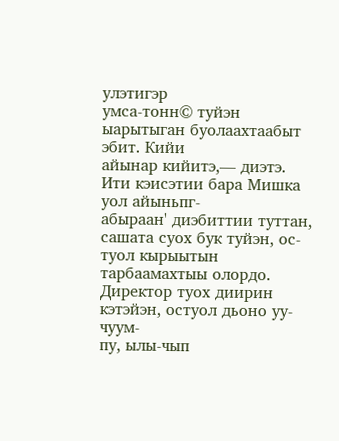улэтигэр
умса-тонн© туйэн ыарытыган буолаахтаабыт эбит. Кийи
айынар кийитэ,— диэтэ.
Ити кэисэтии бара Мишка уол айыньпг-
абыраан' диэбиттии туттан, сашата суох бук туйэн, ос-
туол кырыытын тарбаамахтыы олордо.
Директор туох диирин кэтэйэн, остуол дьоно уу-чуум-
пу, ылы-чып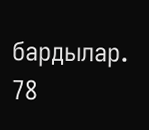бардылар.
78